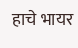हाचे भायर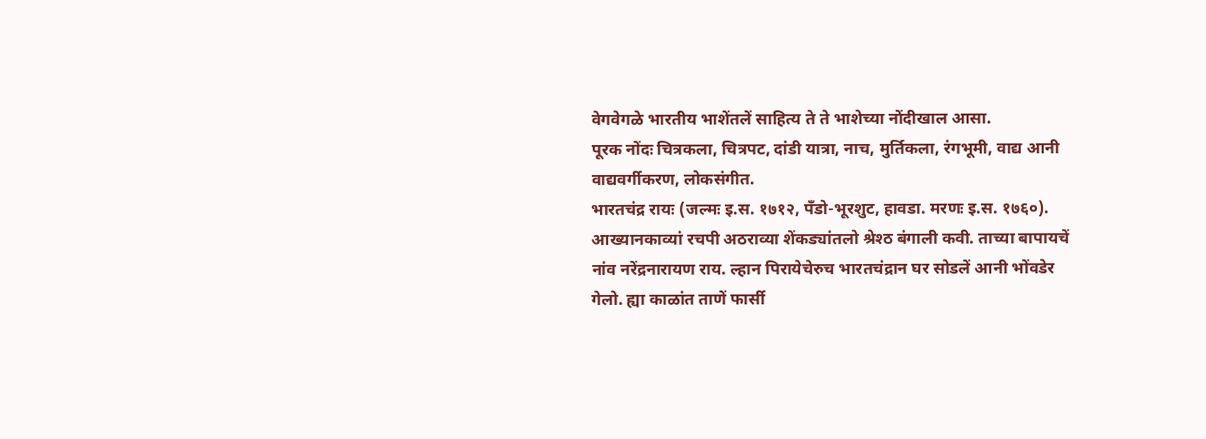वेगवेगळे भारतीय भाशेंतलें साहित्य ते ते भाशेच्या नोंदीखाल आसा.
पूरक नोंदः चित्रकला, चित्रपट, दांडी यात्रा, नाच, मुर्तिकला, रंगभूमी, वाद्य आनी वाद्यवर्गीकरण, लोकसंगीत.
भारतचंद्र रायः (जल्मः इ.स. १७१२, पँडो-भूरशुट, हावडा. मरणः इ.स. १७६०).
आख्यानकाव्यां रचपी अठराव्या शेंकड्यांतलो श्रेश्ठ बंगाली कवी. ताच्या बापायचें नांव नरेंद्रनारायण राय. ल्हान पिरायेचेरुच भारतचंद्रान घर सोडलें आनी भोंवडेर गेलो. ह्या काळांत ताणें फार्सी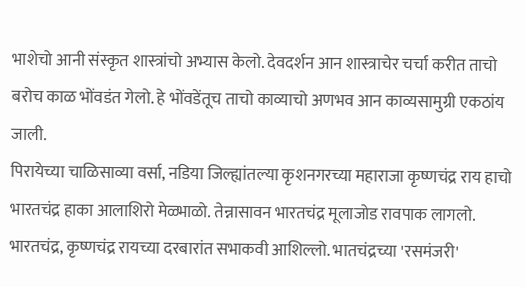भाशेचो आनी संस्कृत शास्त्रांचो अभ्यास केलो. देवदर्शन आन शास्त्राचेर चर्चा करीत ताचो बरोच काळ भोंवडंत गेलो. हे भोंवडेंतूच ताचो काव्याचो अणभव आन काव्यसामुग्री एकठांय जाली.
पिरायेच्या चाळिसाव्या वर्सा, नडिया जिल्ह्यांतल्या कृशनगरच्या महाराजा कृष्णचंद्र राय हाचो भारतचंद्र हाका आलाशिरो मेळ्भाळो. तेन्नासावन भारतचंद्र मूलाजोड रावपाक लागलो. भारतचंद्र, कृष्णचंद्र रायच्या दरबारांत सभाकवी आशिल्लो. भातचंद्रच्या 'रसमंजरी'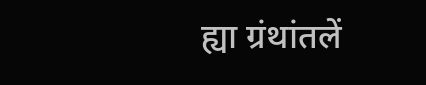ह्या ग्रंथांतलें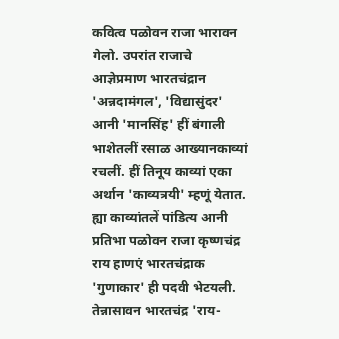कवित्व पळोवन राजा भारावन गेलो. उपरांत राजाचे आज्ञेप्रमाण भारतचंद्रान 'अन्नदामंगल', 'विद्यासुंदर' आनी 'मानसिंह' हीं बंगाली भाशेतलीं रसाळ आख्यानकाव्यां रचलीं. हीं तिनूय काव्यां एका अर्थान 'काव्यत्रयी' म्हणूं येतात. ह्या काव्यांतलें पांडित्य आनी प्रतिभा पळोवन राजा कृष्णचंद्र राय हाणएं भारतचंद्राक 'गुणाकार' ही पदवी भेटयली. तेन्नासावन भारतचंद्र 'राय-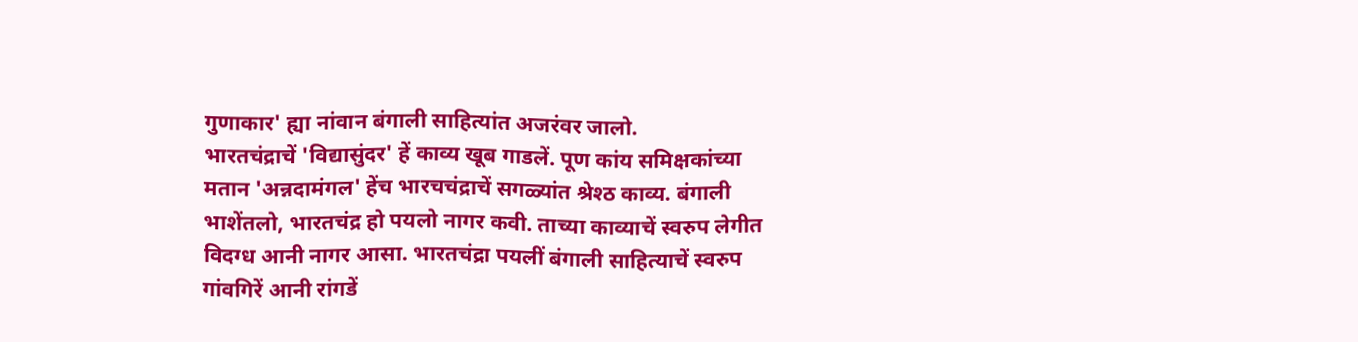गुणाकार' ह्या नांवान बंगाली साहित्यांत अजरंवर जालो.
भारतचंद्राचें 'विद्यासुंदर' हें काव्य खूब गाडलें. पूण कांय समिक्षकांच्या मतान 'अन्नदामंगल' हेंच भारचचंद्राचें सगळ्यांत श्रेश्ठ काव्य. बंगाली भाशेंतलो, भारतचंद्र हो पयलो नागर कवी. ताच्या काव्याचें स्वरुप लेगीत विदग्ध आनी नागर आसा. भारतचंद्रा पयलीं बंगाली साहित्याचें स्वरुप गांवगिरें आनी रांगडें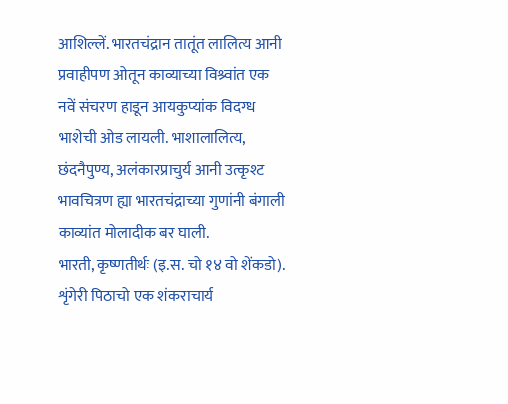आशिल्लें. भारतचंद्रान तातूंत लालित्य आनी प्रवाहीपण ओतून काव्याच्या विश्र्वांत एक नवें संचरण हाडून आयकुप्यांक विदग्ध भाशेची ओड लायली. भाशालालित्य, छंदनैपुण्य, अलंकारप्राचुर्य आनी उत्कृश्ट भावचित्रण ह्या भारतचंद्राच्या गुणांनी बंगाली काव्यांत मोलादीक बर घाली.
भारती, कृष्णतीर्थः (इ.स. चो १४ वो शेंकडो). शृंगेरी पिठाचो एक शंकराचार्य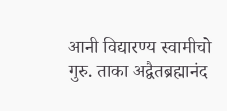आनी विद्यारण्य स्वामीचो गुरु. ताका अद्वैतब्रह्मानंद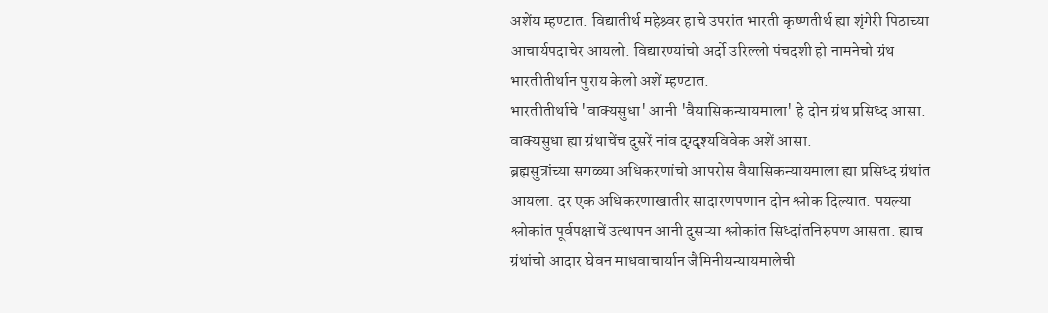अशेंय म्हण्टात. विद्यातीर्थ महेश्र्वर हाचे उपरांत भारती कृष्णतीर्थ ह्या शृंगेरी पिठाच्या आचार्यपदाचेर आयलो. विद्यारण्यांचो अर्दो उरिल्लो पंचदशी हो नामनेचो ग्रंथ भारतीतीर्थान पुराय केलो अशें म्हण्टात.
भारतीतीर्थाचे 'वाक्यसुधा' आनी 'वैयासिकन्यायमाला' हे दोन ग्रंथ प्रसिध्द आसा. वाक्यसुधा ह्या ग्रंथाचेंच दुसरें नांव दृग्दृश्यविवेक अशें आसा.
ब्रह्मसुत्रांच्या सगळ्या अधिकरणांचो आपरोस वैयासिकन्यायमाला ह्या प्रसिध्द ग्रंथांत आयला. दर एक अधिकरणाखातीर सादारणपणान दोन श्लोक दिल्यात. पयल्या श्लोकांत पूर्वपक्षाचें उत्थापन आनी दुसऱ्या श्लोकांत सिध्दांतनिरुपण आसता. ह्याच ग्रंथांचो आदार घेवन माधवाचार्यान जैमिनीयन्यायमालेची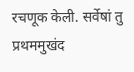रचणूक केली. सर्वेषां तु प्रथममुखंद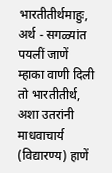भारतीतीर्थमाहुः, अर्थ - सगळ्यांत पयलीं जाणें म्हाका वाणी दिली तो भारतीतीर्थ, अशा उतरांनी माधवाचार्य (विद्यारण्य) हाणें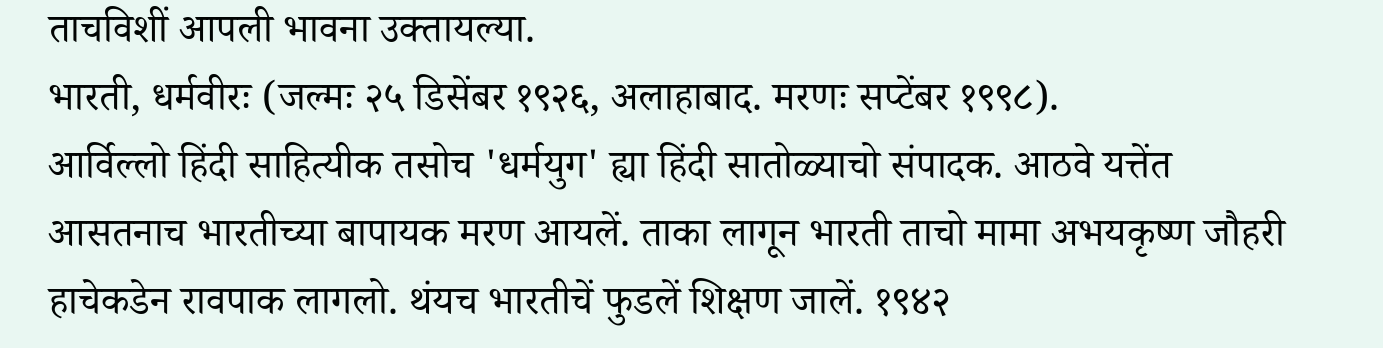ताचविशीं आपली भावना उक्तायल्या.
भारती, धर्मवीरः (जल्मः २५ डिसेंबर १९२६, अलाहाबाद. मरणः सप्टेंबर १९९८).
आर्विल्लो हिंदी साहित्यीक तसोच 'धर्मयुग' ह्या हिंदी सातोळ्याचो संपादक. आठवे यत्तेंत आसतनाच भारतीच्या बापायक मरण आयलें. ताका लागून भारती ताचो मामा अभयकृष्ण जौहरी हाचेकडेन रावपाक लागलो. थंयच भारतीचें फुडलें शिक्षण जालें. १९४२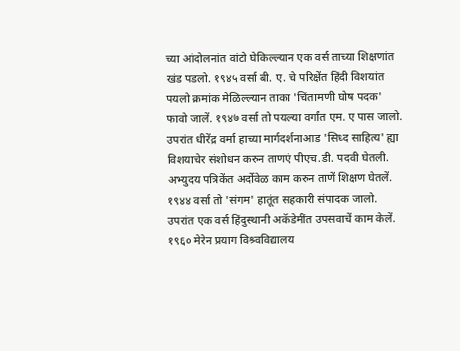च्या आंदोलनांत वांटो घेकिल्ल्यान एक वर्स ताच्या शिक्षणांत खंड पडलो. १९४५ वर्सा बी. ए. चे परिक्षेंत हिंदी विशयांत पयलो क्रमांक मेळिल्ल्यान ताका 'चिंतामणी घोष पदक' फावो जालें. १९४७ वर्सा तो पयल्या वर्गांत एम. ए पास जालो. उपरांत धीरेंद्र वर्मा हाच्या मार्गदर्शनाआड 'सिध्द साहित्य' ह्या विशयाचेर संशोधन करुन ताणएं पीएच.डी. पदवी घेतली. अभ्युदय पत्रिकेंत अर्दोवेळ काम करुन ताणें शिक्षण घेतलें. १९४४ वर्सा तो 'संगम' हातूंत सहकारी संपादक जालो. उपरांत एक वर्स हिंदुस्थानी अकॅडेमींत उपसवाचें काम केलें. १९६० मेरेन प्रयाग विश्र्वविद्यालय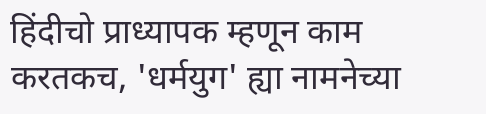हिंदीचो प्राध्यापक म्हणून काम करतकच, 'धर्मयुग' ह्या नामनेच्या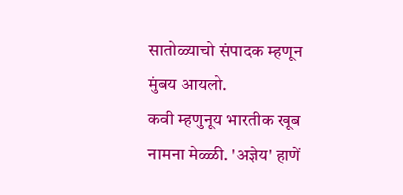सातोळ्याचो संपादक म्हणून मुंबय आयलो.
कवी म्हणुनूय भारतीक खूब नामना मेळ्ळी. 'अज्ञेय' हाणें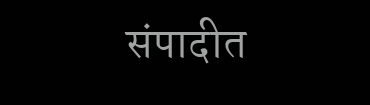संपादीत